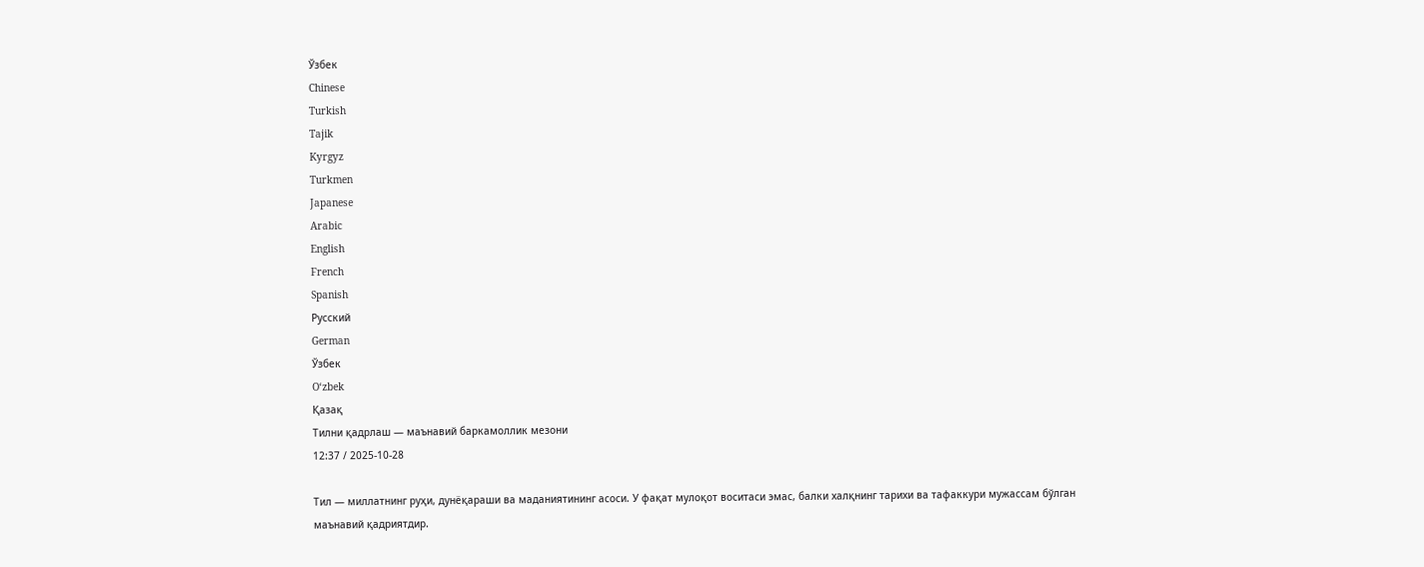Ўзбек
Chinese
Turkish
Tajik
Kyrgyz
Turkmen
Japanese
Arabic
English
French
Spanish
Русский
German
Ўзбек
Oʻzbek
Қазақ
Тилни қадрлаш — маънавий баркамоллик мезони
12:37 / 2025-10-28

Тил — миллатнинг руҳи, дунёқараши ва маданиятининг асоси. У фақат мулоқот воситаси эмас, балки халқнинг тарихи ва тафаккури мужассам бўлган маънавий қадриятдир.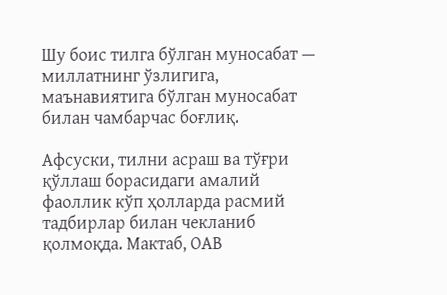Шу боис тилга бўлган муносабат — миллатнинг ўзлигига, маънавиятига бўлган муносабат билан чамбарчас боғлиқ.

Афсуски, тилни асраш ва тўғри қўллаш борасидаги амалий фаоллик кўп ҳолларда расмий тадбирлар билан чекланиб қолмоқда. Мактаб, ОАВ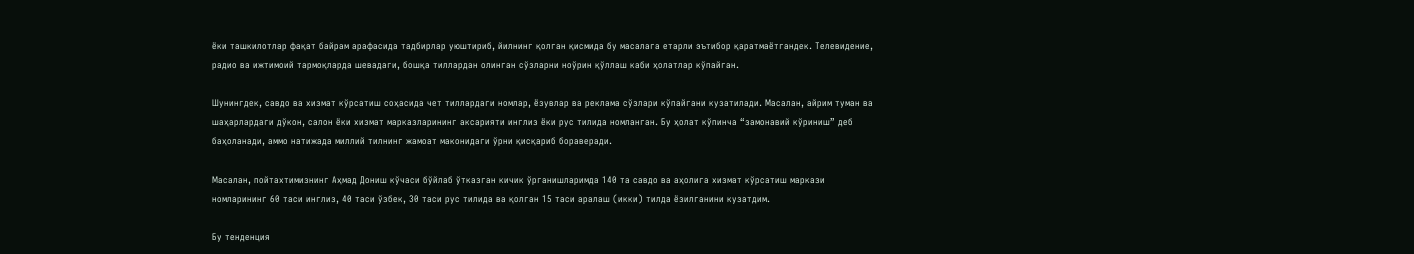ёки ташкилотлар фақат байрам арафасида тадбирлар уюштириб, йилнинг қолган қисмида бу масалага етарли эътибор қаратмаётгандек. Телевидение, радио ва ижтимоий тармоқларда шевадаги, бошқа тиллардан олинган сўзларни ноўрин қўллаш каби ҳолатлар кўпайган.

Шунингдек, савдо ва хизмат кўрсатиш соҳасида чет тиллардаги номлар, ёзувлар ва реклама сўзлари кўпайгани кузатилади. Масалан, айрим туман ва шаҳарлардаги дўкон, салон ёки хизмат марказларининг аксарияти инглиз ёки рус тилида номланган. Бу ҳолат кўпинча “замонавий кўриниш” деб баҳоланади, аммо натижада миллий тилнинг жамоат маконидаги ўрни қисқариб бораверади.

Масалан, пойтахтимизнинг Aҳмад Дониш кўчаси бўйлаб ўтказган кичик ўрганишларимда 140 та савдо ва аҳолига хизмат кўрсатиш маркази номларининг 60 таси инглиз, 40 таси ўзбек, 30 таси рус тилида ва қолган 15 таси аралаш (икки) тилда ёзилганини кузатдим.

Бу тенденция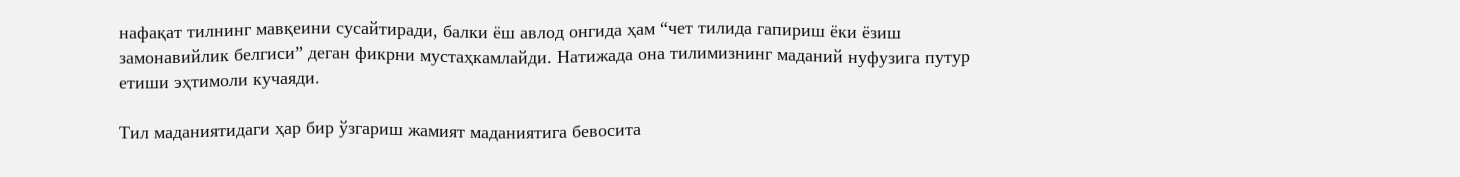нафақат тилнинг мавқеини сусайтиради, балки ёш авлод онгида ҳам “чет тилида гапириш ёки ёзиш замонавийлик белгиси” деган фикрни мустаҳкамлайди. Натижада она тилимизнинг маданий нуфузига путур етиши эҳтимоли кучаяди.

Тил маданиятидаги ҳар бир ўзгариш жамият маданиятига бевосита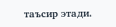таъсир этади.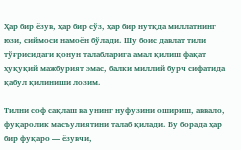Ҳар бир ёзув, ҳар бир сўз, ҳар бир нутқда миллатнинг юзи, сиймоси намоён бўлади. Шу боис давлат тили тўғрисидаги қонун талабларига амал қилиш фақат ҳуқуқий мажбурият эмас, балки миллий бурч сифатида қабул қилиниши лозим.

Тилни соф сақлаш ва унинг нуфузини ошириш, аввало, фуқаролик масъулиятини талаб қилади. Бу борада ҳар бир фуқаро — ёзувчи,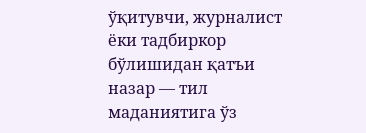ўқитувчи, журналист ёки тадбиркор бўлишидан қатъи назар — тил маданиятига ўз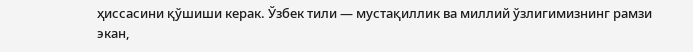ҳиссасини қўшиши керак. Ўзбек тили — мустақиллик ва миллий ўзлигимизнинг рамзи экан,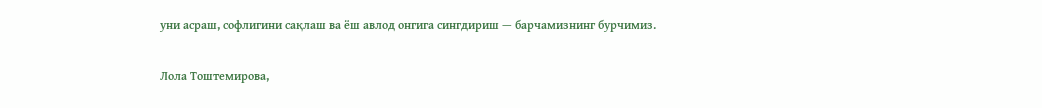уни асраш, софлигини сақлаш ва ёш авлод онгига сингдириш — барчамизнинг бурчимиз.

Лола Тоштемирова,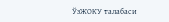ЎзЖОКУ талабаси